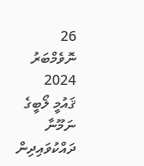26 ނޮވެމްބަރު 2024
ޤައުމީ ލޯބީގެ ނަމޫނާ ދައްކުވައިދިން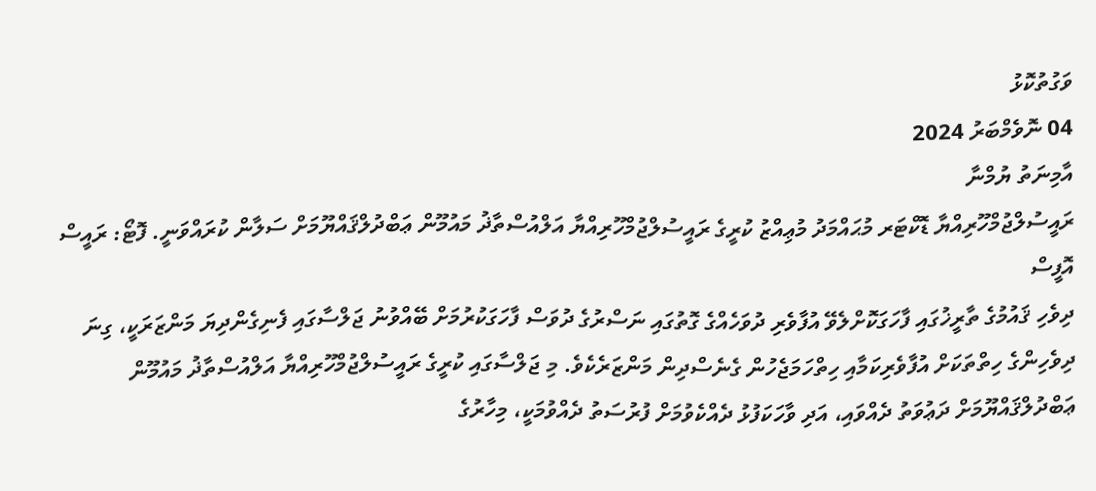ވަގުތުކޮޅު
04 ނޮވެމްބަރު 2024
އާމިނަތު ޔުމްނާ
ރައީސުލްޖުމްހޫރިއްޔާ ޑޮކްޓަރ މުޙައްމަދު މުޢިއްޒު ކުރީގެ ރައީސުލްޖުމްހޫރިއްޔާ އަލްއުސްތާޛު މައުމޫން ޢަބްދުލްޤައްޔޫމަށް ސަލާން ކުރައްވަނީ. ފޮޓޯ: ރައީސް އޮފީސް
ދިވެހި ޤައުމުގެ ތާރީޚުގައި ފާހަގަކޮށްލެވޭ އުފާވެރި ދުވަހެއްގެ ގޮތުގައި ނަސްރުގެ ދުވަސް ފާހަގަކުރުމަށް ބޭއްވުނު ޖަލްސާގައި ފެނިގެންދިޔަ މަންޒަރަކީ، ގިނަ ދިވެހިންގެ ހިތްތަކަށް އުފާވެރިކަމާއި ހިތްހަމަޖެހުން ގެނެސްދިން މަންޒަރެކެވެ. މި ޖަލްސާގައި ކުރީގެ ރައީސުލްޖުމްހޫރިއްޔާ އަލްއުސްތާޛު މައުމޫން ޢަބްދުލްޤައްޔޫމަށް ދަޢުވަތު ދެއްވައި، އަދި ވާހަކަފުޅު ދެއްކެވުމަށް ފުރުސަތު ދެއްވުމަކީ، މިހާރުގެ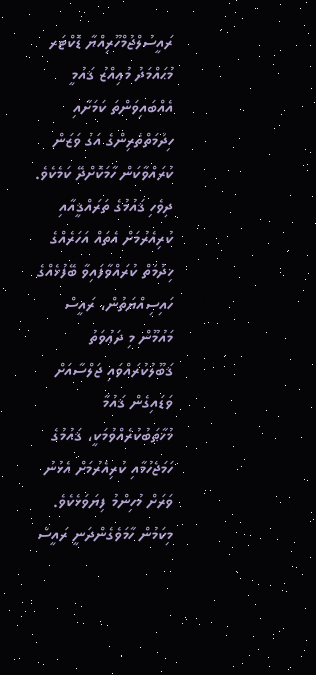ރައީސުލްޖުމްހޫރިއްޔާ ޑޮކްޓަރ މުޙައްމަދު މުޢިއްޒު ޤައުމީ އެއްބައިވަންތަ ކަމަށާއި ހިދުމަތްތެރިންގެ އަގު ވަޒަން ކުރައްވާކަން ހާމަކޮށްދޭ ކަމެކެވެ.
ދިވެހި ޤައުމުގެ ތަރައްޤީއާއި ކުރިއެރުމަށް އެތައް އަހަރެއްގެ ޚިދުމަތް ކުރައްވާފައިވާ ބޭފުޅެއްގެ ހައިސިއްޔަތުން، ރައީސް މައުމޫން މި ދަޢުވަތު ޤަބޫލުކުރައްވައި ޖަލްސާއަށް ވަޑައިގެން ޤައުމާ މުޚާޠަބުކުރެއްވުމަކީ، ޤައުމުގެ ހަމަޖެހުމާއި ކުރިއެރުމަށް އެޅުނު ވަރަށް މުހިންމު ފިޔަވަޅެކެވެ. މިކަމުން ހާމަވެގެންދަނީ ރައީސް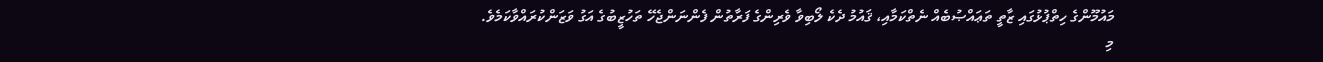މައުމޫންގެ ހިތްޕުޅުގައި ޒާތީ ތަޢައްޞުބެއް ނެތްކަމާއި، ޤައުމު ދެކެ ލޯބިވާ ވެރިންގެ ފަރާތުން ފެންނަންޖެހޭ ތަހުޒީބުގެ އަގު ވަޒަންކުރައްވާކަމެވެ.
މި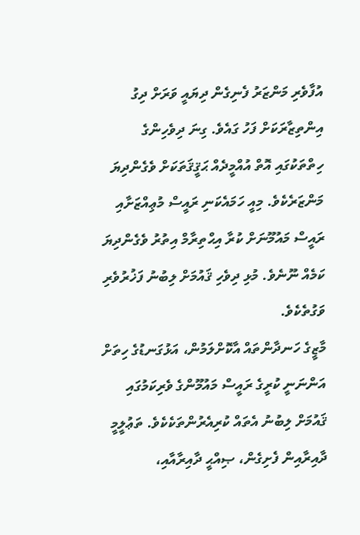އުފާވެރި މަންޒަރު ފެނިގެން ދިޔައީ ވަރަށް ދިގު އިންތިޒާރަކަށް ފަހު ގައެވެ. ގިނަ ދިވެހިންގެ ހިތްތަކުގައި އޮތް އުއްމީދެއް ޙަޤީޤަތަކަށް ވެގެންދިޔަ މަންޒަރެކެވެ. މިއީ ހަމައެކަނި ރައީސް މުޢިއްޒަށާއި ރައީސް މައުމޫނަށް ކުރާ އިޙްތިރާމް އިތުރު ވެގެންދިޔަ ކަމެއް ނޫނެވެ. މުޅި ދިވެހި ޤައުމަށް ލިބުނު ފަޚުރުވެރި ވަގުތެކެވެ.
މާޒީގެ ހަނދާންތައް އާކޮށްލަމުން، އަޅުގަނޑުގެ ހިތަށް އަންނަނީ ކުރީގެ ރައީސް މައުމޫންގެ ވެރިކަމުގައި ޤައުމަށް ލިބުނު އެތައް ކުރިއެރުންތަކެކެވެ. ތަޢުލީމީ ދާއިރާއިން ފެށިގެން، ޞިއްޙީ ދާއިރާއާއި،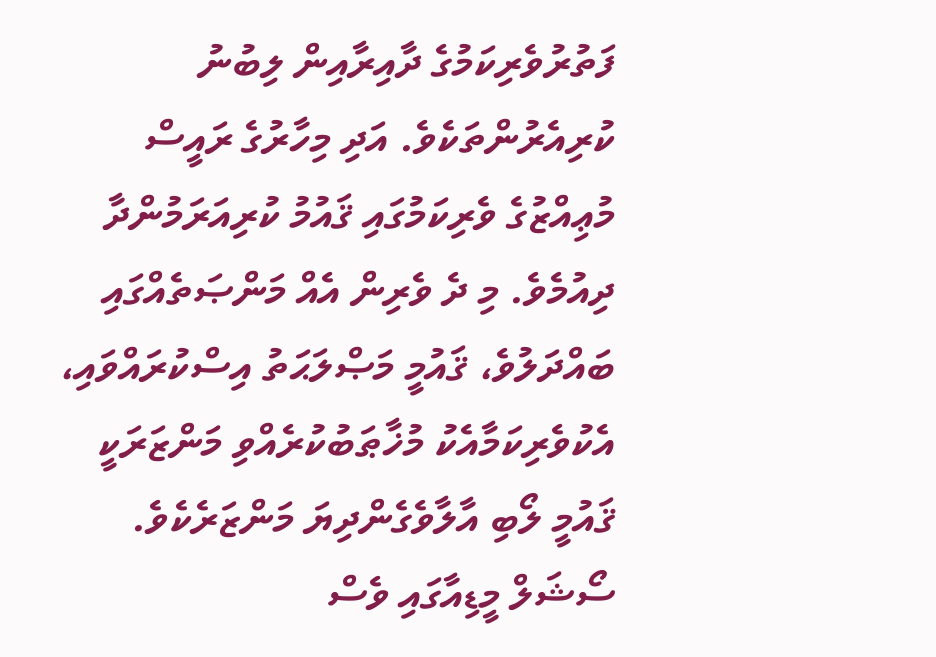ފަތުރުވެރިކަމުގެ ދާއިރާއިން ލިބުނު ކުރިއެރުންތަކެވެ. އަދި މިހާރުގެ ރައީސް މުޢިއްޒުގެ ވެރިކަމުގައި ޤައުމު ކުރިއަރަމުންދާ ދިއުމެވެ. މި ދެ ވެރިން އެއް މަންޞަތެއްގައި ބައްދަލުވެ، ޤައުމީ މަޞްލަޙަތު އިސްކުރައްވައި، އެކުވެރިކަމާއެކު މުޚާޠަބުކުރެއްވި މަންޒަރަކީ ޤައުމީ ލޯބި އާލާވެގެންދިޔަ މަންޒަރެކެވެ.
ސޯޝަލް މީޑިއާގައި ވެސް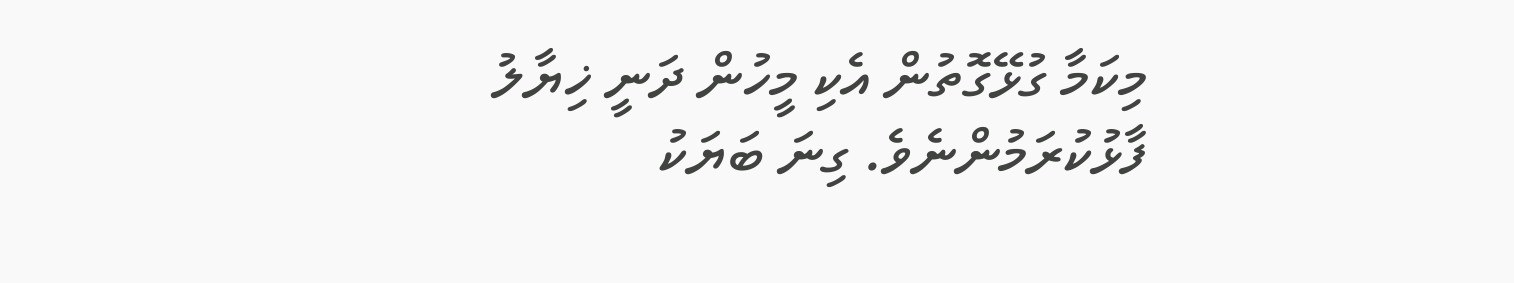މިކަމާ ގުޅޭގޮތުން އެކި މީހުން ދަނީ ޚިޔާލު ފާޅުކުރަމުންނެވެ. ގިނަ ބަޔަކު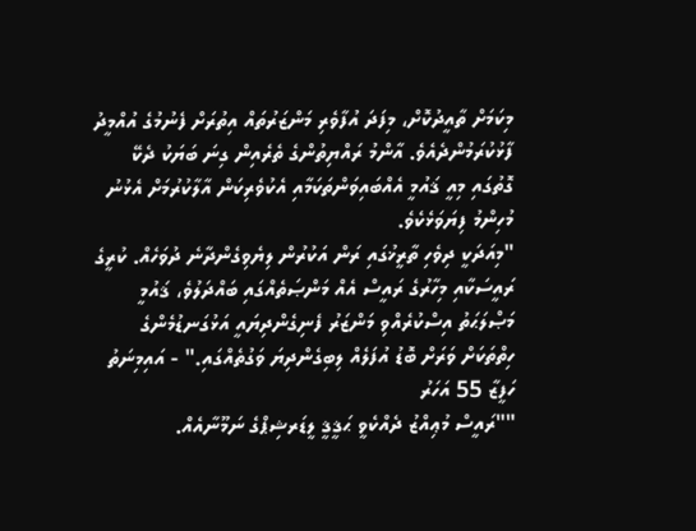މިކަމަށް ތާއީދުކޮށް، މިފަދަ އުފާވެރި މަންޒަރުތައް އިތުރަށް ފެނުމުގެ އުއްމީދު ފާޅުކުރަމުންދެއެވެ. އާންމު ރައްޔިތުންގެ ތެރެއިން ގިނަ ބަޔަކު ދެކޭ ގޮތުގައި މިއީ ޤައުމީ އެއްބައިވަންތަކަމާއި އެކުވެރިކަން އާލާކުރުމަށް އެޅުނު މުހިންމު ފިޔަވަޅެކެވެ.
"މިއަދަކީ ދިވެހި ތާރީޚުގައި ރަން އަކުރުން ލިޔެވިގެންދާނެ ދުވަހެއް. ކުރީގެ ރައީސަކާއި މިހާރުގެ ރައީސް އެއް މަންޞަތެއްގައި ބައްދަލުވެ، ޤައުމީ މަޞްލަޙަތު އިސްކުރެއްވި މަންޒަރު ފެނިގެންދިޔައީ އަޅުގަނޑުމެންގެ ހިތްތަކަށް ވަރަށް ބޮޑު އުފަލެއް ލިބިގެންދިޔަ ވަގުތެއްގައި." - އައިމިނަތު ހަފީޒާ 55 އަހަރު
""ރައީސް މުޢިއްޒު ދެއްކެވީ ޙަޤީޤީ ލީޑަރޝިޕްގެ ނަމޫނާއެއް.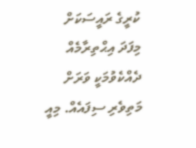ކުރީގެ ރައީސަކަށް މިފަދަ އިޙްތިރާމެއް ދެއްކެވުމަކީ ވަރަށް މަތިވެރި ސިފައެއް. މިއީ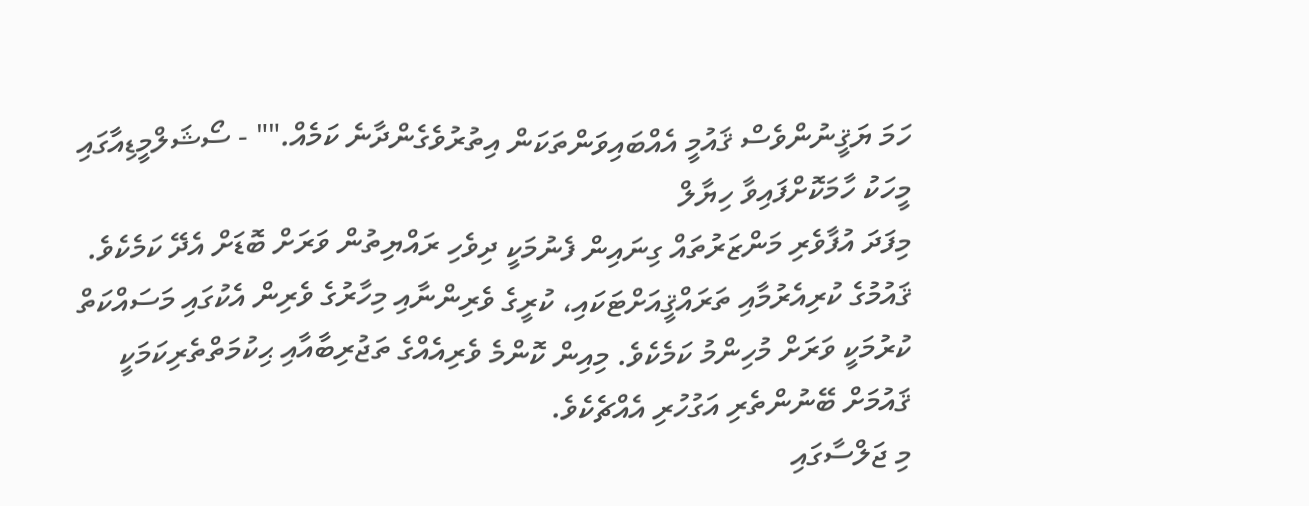ހަމަ ޔަޤީނުންވެސް ޤައުމީ އެއްބައިވަންތަކަން އިތުރުވެގެންދާނެ ކަމެއް."" - ސޯޝަލްމީޑިއާގައި މީހަކު ހާމަކޮށްފައިވާ ހިޔާލް
މިފަދަ އުފާވެރި މަންޒަރުތައް ގިނައިން ފެނުމަކީ ދިވެހި ރައްޔިތުން ވަރަށް ބޮޑަށް އެދޭ ކަމެކެވެ. ޤައުމުގެ ކުރިއެރުމާއި ތަރައްޤީއަށްޓަކައި، ކުރީގެ ވެރިންނާއި މިހާރުގެ ވެރިން އެކުގައި މަސައްކަތް ކުރުމަކީ ވަރަށް މުހިންމު ކަމެކެވެ. މިއިން ކޮންމެ ވެރިއެއްގެ ތަޖުރިބާއާއި ޙިކުމަތްތެރިކަމަކީ ޤައުމަށް ބޭނުންތެރި އަގުހުރި އެއްޗެކެވެ.
މި ޖަލްސާގައި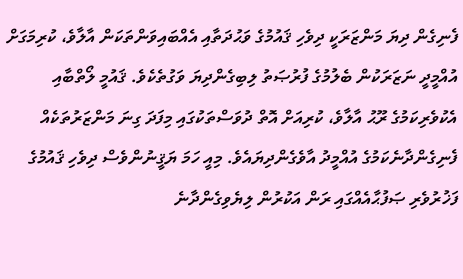ފެނިގެން ދިޔަ މަންޒަރަކީ ދިވެހި ޤައުމުގެ ވަޙުދަތާއި އެއްބައިވަންތަކަން އާލާވެ، ކުރިމަގަށް އުއްމީދީ ނަޒަރަކުން ބެލުމުގެ ފުރުޞަތު ލިބިގެންދިޔަ ވަގުތެކެވެ. ޤައުމީ ލޯތްބާއި އެކުވެރިކަމުގެ ރޫޙު އާލާވެ، ކުރިއަށް އޮތް ދުވަސްތަކުގައި މިފަދަ ގިނަ މަންޒަރުތަކެއް ފެނިގެންދާނެކަމުގެ އުއްމީދު އާވެގެންދިޔައެވެ. މިއީ ހަމަ ޔަޤީނުންވެސް ދިވެހި ޤައުމުގެ ފަޚުރުވެރި ޞަފުޙާއެއްގައި ރަން އަކުރުން ލިޔެވިގެންދާނެ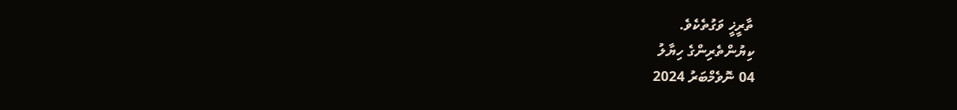ތާރީޚީ ވަގުތެކެވެ.
ކިޔުންތެރިންގެ ހިޔާލު
04 ނޮވެމްބަރު 2024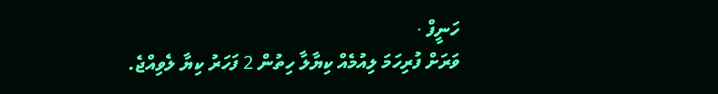ހަނީފް ·
ވަރަށް ފުރިހަމަ ލިއުމެއް ކިޔާލާ ހިތުން 2 ފަހަރު ކިޔާ ލެވިއްޖެ.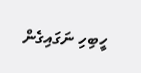ހީބިހި ނަގައިގެން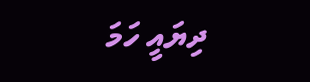ދިޔައީ ހަމަ